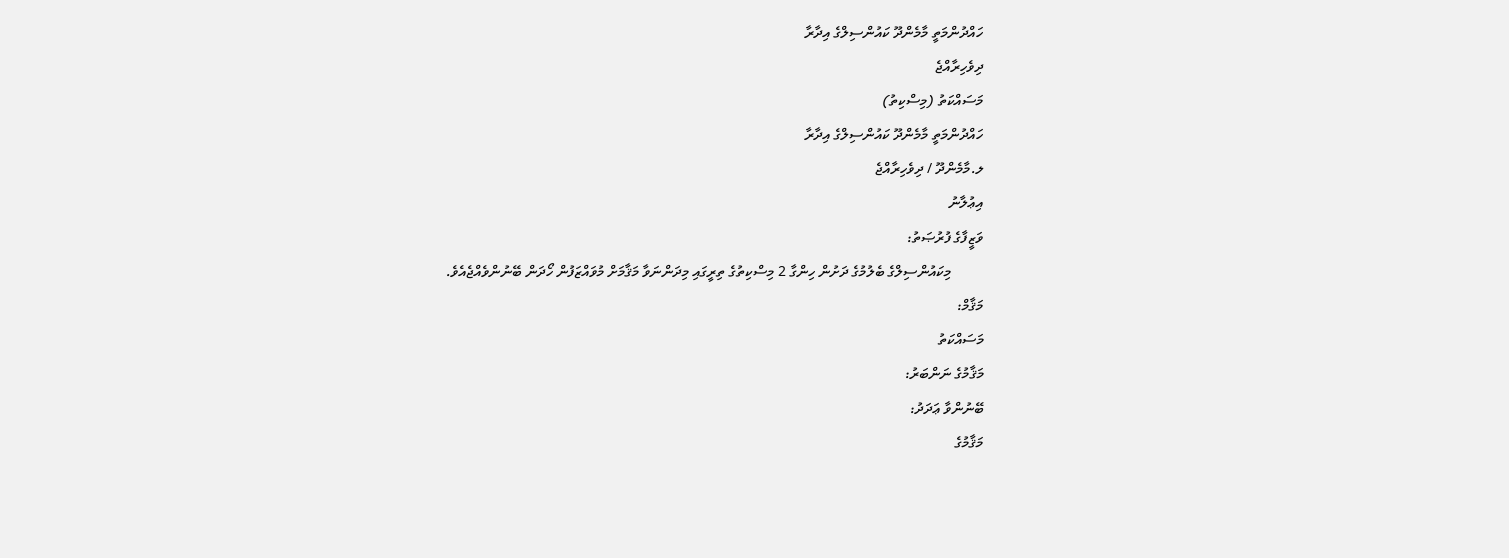ހައްދުންމަތީ މާމެންދޫ ކައުންސިލްގެ އިދާރާ
ދިވެހިރާއްޖެ
މަސައްކަތު (މިސްކިތު)
ހައްދުންމަތީ މާމެންދޫ ކައުންސިލްގެ އިދާރާ
ލ.މާމެންދޫ / ދިވެހިރާއްޖެ
އިޢުލާނު
ވަޒީފާގެ ފުރުޞަތު:
         މިކައުންސިލްގެ ބެލުމުގެ ދަށުން ހިންގާ 2 މިސްކިތުގެ ތިރީގައި މިދަންނަވާ މަޤާމަށް މުވައްޒަފުން ހޯދަން ބޭނުންވެއްޖެއެވެ.
މަޤާމް:
މަސައްކަތު
މަޤާމުގެ ނަންބަރު:
ބޭނުންވާ ޢަދަދު:
މަޤާމުގެ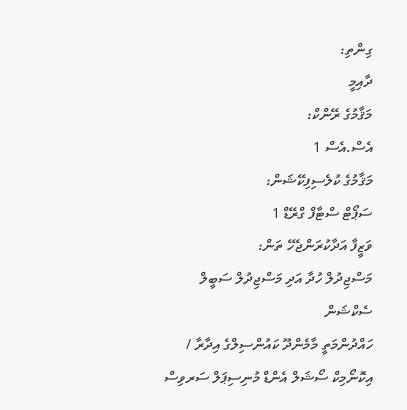ގިންތި:
ދާއިމީ
މަޤާމުގެ ރޭންކް:
އެސް.އެސް 1
މަޤާމުގެ ކުލެސިފިކޭޝަން:
ސަޕޯޓް ސްޓާފް ގްރޭޑް 1
ވަޒީފާ އަދާކުރަންޖެހޭ ތަން:
މަސްޖިދުލް ހުދާ އަދި މަސްޖިދުލް ސަބީލް
ސެކްޝަން
ހައްދުންމަތީ މާމެންދޫ ކައުންސިލްގެ އިދާރާ / އިކޮނޯމިކް ސޯޝަލް އެންޑް މުނިސިޕަލް ސަރވިސް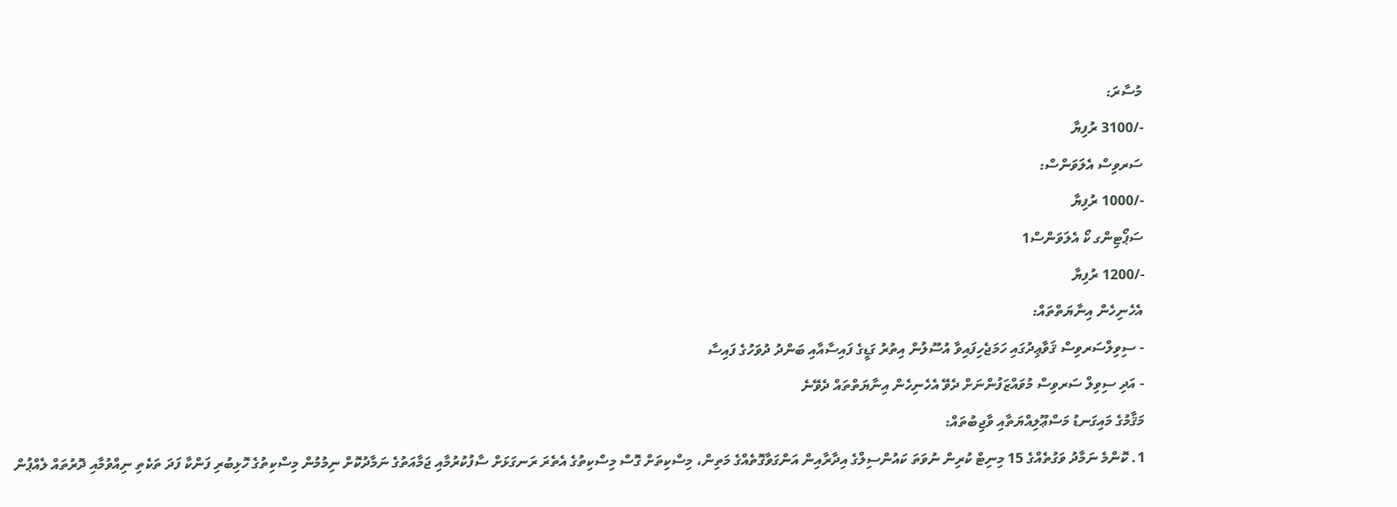މުސާރަ:
-/3100 ރުފިޔާ
ސަރވިސް އެލަވަންސް:
-/1000 ރުފިޔާ
ސަޕޯޓިންގ ކޯ އެލަވަންސް1
-/1200 ރުފިޔާ
އެހެނިހެން އިނާޔަތްތައް:
- ސިވިލްސަރވިސް ޤަވާޢިދުގައި ހަމަޖެހިފައިވާ އުސޫލުން އިތުރު ގަޑީގެ ފައިސާއާއި ބަންދު ދުވަހުގެ ފައިސާ
- އަދި ސިވިލް ސަރވިސް މުވައްޒަފުންނަށް ދެވޭ އެހެނިހެން އިނާޔަތްތައް ދެވޭނެ
މަޤާމުގެ މައިގަނޑު މަސްޢޫލިއްޔަތާއި ވާޖިބުތައް:
1. ކޮންމެ ނަމާދު ވަގުތެއްގެ 15 މިނިޓް ކުރިން ނުވަތަ ކައުންސިލްގެ އިދާރާއިން އަންގަވާގޮތެއްގެ މަތިން، މިސްކިތަށް ގޮސް މިސްކިތުގެ އެތެރަ ރަނގަޅަށް ސާފުކުރުމާއި ޖަމާއަތުގެ ނަމާދުކޮށް ނިމުމުން މިސްކިތުގެ ހޮޅިބުރި ފަންކާ ފަދަ ތަކެތި ނިއްވުމާއި ދޮރުތައް ލެއްޕުން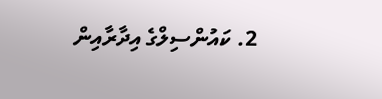2. ކައުންސިލްގެ އިދާރާއިން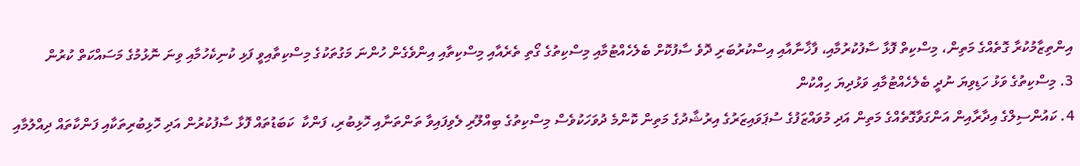އިންތިޒާމުކުރާ ގޮތެއްގެ މަތިން، މިސްކިތް ފޮޅާ ސާފުކުރުމާއި، ފާޚާނާއާއި އިސްކުރުބަރި ދޮވެ ސާފުކޮށް ބެލެހެއްޓުމާއި މިސްކިތުގެ ގޯތި ތެރެއާއި މިސްކިތާއި އިންވެގެން ހުންނަ މަގުތަކުގެ މިސްކިތާއިވީ ފަޅި ކުނިކެހުމާއި ވިނަ ނޮޅުމުގެ މަސައްކަތް ކުރުން
3. މިސްކިތުގެ ވަޅު ހަޑިވިޔަ ނުދީ ބެލެހެއްޓުމާއި ވަޅުދިޔަ ހިއްކުން
4. ކައުންސިލްގެ އިދާރާއިން އަންގަވާގޮތެއްގެ މަތިން އަދި މުވައްޒަފުގެ ސުޕަވައިޒަރުގެ އިރުޝާދުގެ މަތިން ކޮންމެ ދުވަހަކުވެސް މިސްކިތުގެ ބިއްލޫރި ލެވިފައިވާ ތަންތަނާއި ހޮޅިބުރި، ފަންކާ  ކަބަޑުތައް ފޮޅާ ސާފުކުރުން އަދި ހޮޅިބުރިތަކާއި ފަންކާތައް ދިއްލުމާއި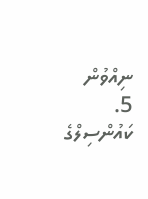ނިއްވުން
5. ކައުންސިލްގެ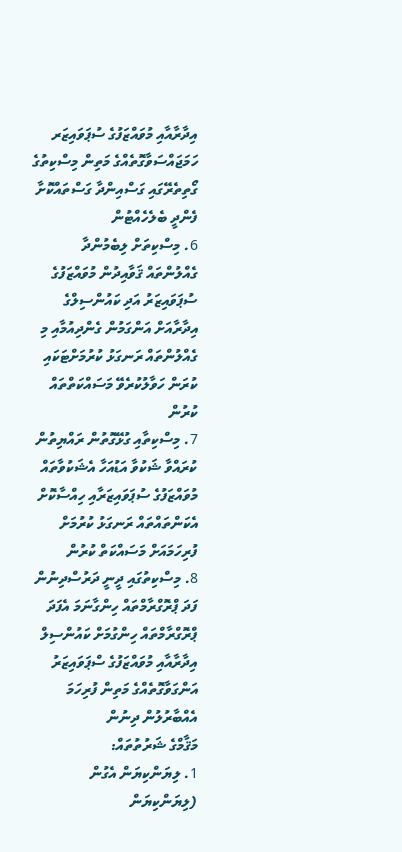އިދާރާއާއި މުވައްޒަފުގެ ސުޕަވައިޒަރ ހަމަޖައްސަވާގޮތެއްގެ މަތިން މިސްކިތުގެ ގޯތިތެރޭގައި ގަސްއިންދާ ގަސްތައްކޮށާ ފެންދީ ބެލެހެއްޓުން
6. މިސްކިތަށް ލިބެމުންދާ ގެއްލުންތައް ޤަވާއިދުން މުވައްޒަފުގެ ސުޕަވައިޒަރު އަދި ކައުންސިލްގެ އިދާރާއަށް އަންގަމުން ގެންދިއުމާއި މި ގެއްލުންތައް ރަނގަޅު ކުރުމަށްޓަކައި ކުރަން ހަވާލުކުރެވޭ މަސައްކަތްތައް ކުރުން
7. މިސްކިތާއި ގުޅޭގޮތުން ރައްޔިތުން ކުރައްވާ ޝަކުވާ އަޑުއަހާ އެޝަކުވާތައް މުވައްޒަފުގެ ސުޕަވައިޒަރާއި ހިއްސާކޮށް އެކަންތައްތައް ރަނގަޅު ކުރުމަށް ފުރިހަމައަށް މަސައްކަތް ކުރުން
8. މިސްކިތުގައި ދީނީ ދަރުސްދިނުން ފަދަ ޕްރޮގްރާމްތައް ހިންގާނަމަ އެފަދަ ޕްރޮގްރާމްތައް ހިންގުމަށް ކައުންސިލް އިދާރާއާއި މުވައްޒަފުގެ ސްޕަވައިޒަރު އަންގަވާގޮތެއްގެ މަތިން ފުރިހަމަ އެއްބާރުލުން ދިނުން
މަޤާމްގެ ޝަރުތުތައް:
1. ލިޔަންކިޔަން އެގުން (ލިޔަންކިޔަން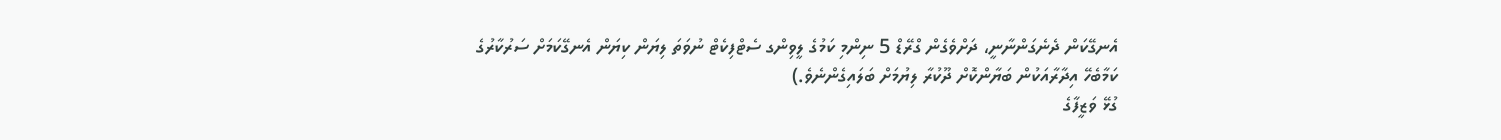އެނގޭކަން ދެނެގަންނާނީ، ދަށްވެގެން ގްރޭޑް 5 ނިންމި ކަމުގެ ލީވިންގ ސެޓްފިކެޓް ނުވަތަ ލިޔަން ކިޔަން އެނގޭކަމަށް ސަރުކާރުގެ ކަމާބެހޭ އިދާރާއަކުން ބަޔާންކޮށް ދޫކުރާ ލިޔުމަށް ބަލައިގެންނެވެ.)
ގުޅޭ ވަޒީފާގެ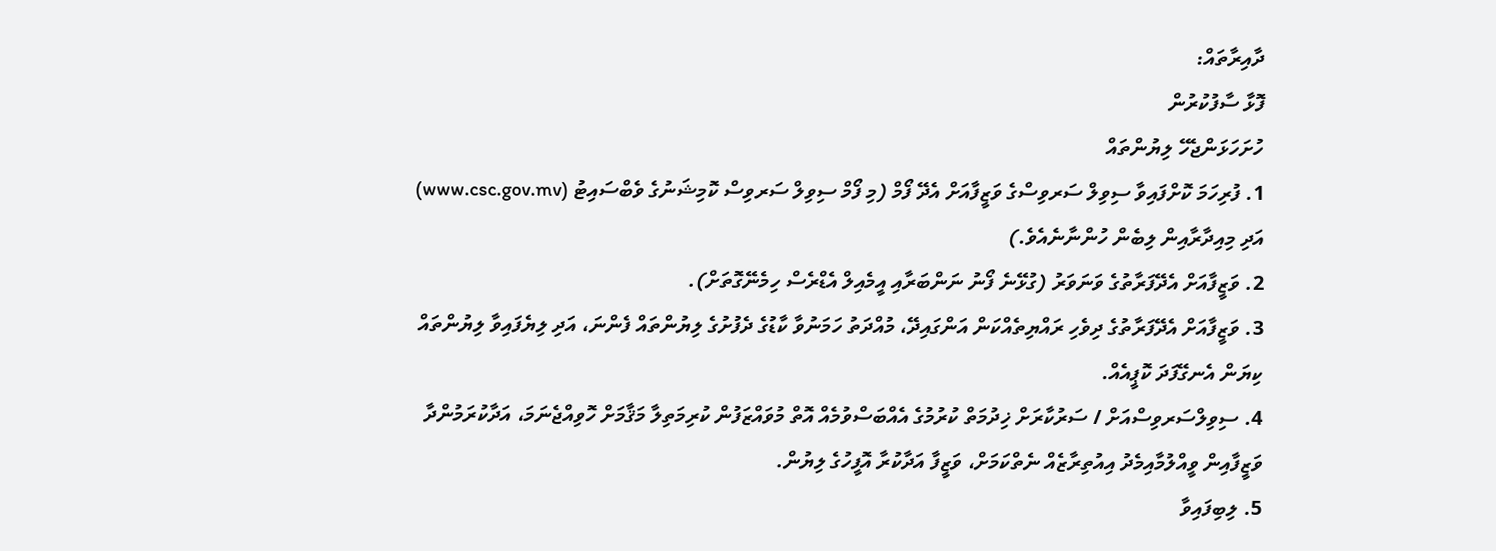ދާއިރާތައް:
ފޮޅާ ސާފުކުރުން
ހުށަހަޅަންޖެހޭ ލިޔުންތައް
1. ފުރިހަމަ ކޮށްފައިވާ ސިވިލް ސަރވިސްގެ ވަޒީފާއަށް އެދޭ ފޯމް (މި ފޯމް ސިވިލް ސަރވިސް ކޮމިޝަނުގެ ވެބްސައިޓު (www.csc.gov.mv) އަދި މިއިދާރާއިން ލިބެން ހުންނާނެއެވެ.)
2. ވަޒީފާއަށް އެދޭފަރާތުގެ ވަނަވަރު (ގުޅޭނެ ފޯނު ނަންބަރާއި އީމެއިލް އެޑްރެސް ހިމެނޭގޮތަށް).
3. ވަޒީފާއަށް އެދޭފަރާތުގެ ދިވެހި ރައްޔިތެއްކަން އަންގައިދޭ، މުއްދަތު ހަމަނުވާ ކާޑުގެ ދެފުށުގެ ލިޔުންތައް ފެންނަ، އަދި ލިޔެފައިވާ ލިޔުންތައް ކިޔަން އެނގޭފަދަ ކޮޕީއެއް.
4. ސިވިލްސަރވިސްއަށް / ސަރުކާރަށް ޚިދުމަތް ކުރުމުގެ އެއްބަސްވުމެއް އޮތް މުވައްޒަފުން ކުރިމަތިލާ މަޤާމަށް ހޮވިއްޖެނަމަ، އަދާކުރަމުންދާ ވަޒީފާއިން ވީއްލުމާއިމެދު އިއުތިރާޒެއް ނެތްކަމަށް، ވަޒީފާ އަދާކުރާ އޮފީހުގެ ލިޔުން.
5. ލިބިފައިވާ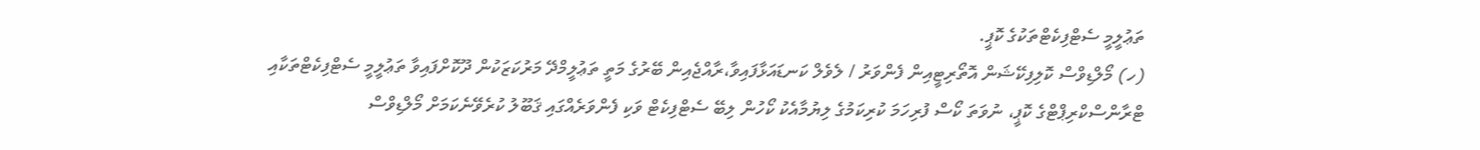ތަޢުލީމީ ސެޓްފިކެޓްތަކުގެ ކޮޕީ.
(ހ) މޯލްޑިވްސް ކޮލިފިކޭޝަން އޮތޯރިޓީއިން ފެންވަރު / ލެވެލް ކަނޑައަޅާފައިވާ،ރާއްޖެއިން ބޭރުގެ މަތީ ތަޢުލީމްދޭ މަރުކަޒަކުން ދޫކޮށްފައިވާ ތަޢުލީމީ ސެޓްފިކެޓްތަކާއި ޓްރާންސްކްރިޕްޓްގެ ކޮޕީ، ނުވަތަ ކޯސް ފުރިހަމަ ކުރިކަމުގެ ލިޔުމާއެކު ކޯހުން ލިބޭ ސެޓްފިކެޓް ވަކި ފެންވަރެއްގައި ޤަބޫލު ކުރެވޭނެކަމަށް މޯލްޑިވްސް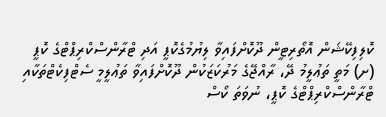ކޮލިފިކޭޝަން އޮތޯރިޓީން ދޫކޮށްފައިވާ ލިޔުމުގެކޮޕީ އަދި ޓްރާންސްކްރިޕްޓްގެ ކޮޕީ
(ށ) މަތީ ތަޢުލީމު ދޭ، ރާއްޖޭގެ މަރުކަޒަކުން ދޫކޮށްފައިވާ ތަޢުލީމީ ސެޓްފިކެޓްތަކާއި ޓްރާންސްކްރިޕްޓްގެ ކޮޕީ، ނުވަތަ ކޯސް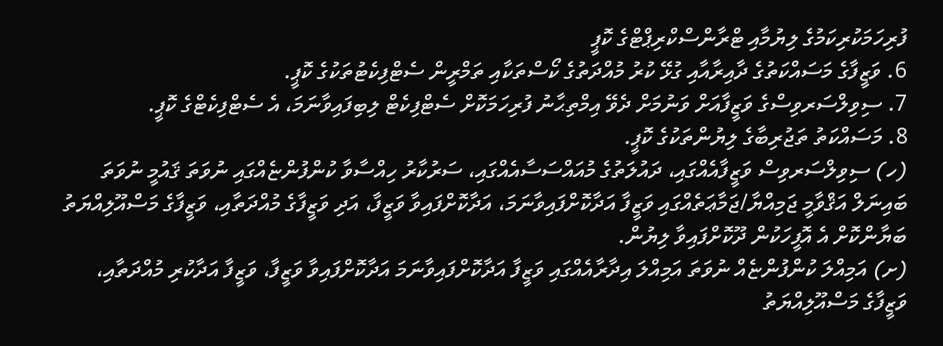ފުރިހަމަކުރިކަމުގެ ލިޔުމާއި ޓްރާންސްކްރިޕްޓްގެ ކޮޕީ
6. ވަޒީފާގެ މަސައްކަތުގެ ދާއިރާއާއި ގުޅޭ ކުރު މުއްދަތުގެ ކޯސްތަކާއި ތަމްރީން ސެޓްފިކެޓުތަކުގެ ކޮޕީ.
7. ސިވިލްސަރވިސްގެ ވަޒީފާއަށް ވަނުމަށް ދެވޭ އިމްތިޙާނު ފުރިހަމަކޮށް ސެޓްފިކެޓް ލިބިފައިވާނަމަ، އެ ސެޓްފިކެޓްގެ ކޮޕީ.
8. މަސައްކަތު ތަޖުރިބާގެ ލިޔުންތަކުގެ ކޮޕީ.
(ހ) ސިވިލްސަރވިސް ވަޒީފާއެއްގައި، ދައުލަތުގެ މުއައްސަސާއެއްގައި، ސަރުކާރު ހިއްސާވާ ކުންފުންޏެއްގައި ނުވަތަ ޤައުމީ ނުވަތަ ބައިނަލް އަޤްވާމީ ޖަމިއްޔާ/ޖަމާޢަތެއްގައި ވަޒީފާ އަދާކޮށްފައިވާނަމަ، އަދާކޮށްފައިވާ ވަޒީފާ، އަދި ވަޒީފާގެ މުއްދަތާއި، ވަޒީފާގެ މަސްއޫލިއްޔަތު ބަޔާންކޮށް އެ އޮފީހަކުން ދޫކޮށްފައިވާ ލިޔުން.
(ށ) އަމިއްލަ ކުންފުންޏެއް ނުވަތަ އަމިއްލަ އިދާރާއެއްގައި ވަޒީފާ އަދާކޮށްފައިވާނަމަ އަދާކޮށްފައިވާ ވަޒީފާ، ވަޒީފާ އަދާކުރި މުއްދަތާއި، ވަޒީފާގެ މަސްއޫލިއްޔަތު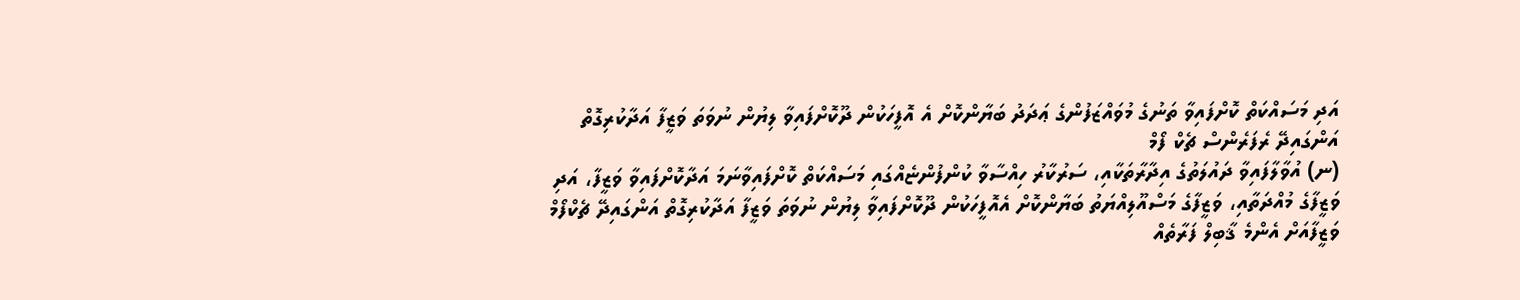އަދި މަސައްކަތް ކޮށްފައިވާ ތަނުގެ މުވައްޒަފުންގެ ޢަދަދު ބަޔާންކޮށް އެ އޮފީހަކުން ދޫކޮށްފައިވާ ލިޔުން ނުވަތަ ވަޒީފާ އަދާކުރިގޮތް އަންގައިދޭ ރެފަރެންސް ޗެކް ފޯމް
(ނ) އުވާލާފައިވާ ދައުލަތުގެ އިދާރާތަކާއި، ސަރުކާރު ހިއްސާވާ ކުންފުންޏެއްގައި މަސައްކަތް ކޮށްފައިވާނަމަ އަދާކޮށްފައިވާ ވަޒީފާ، އަދި ވަޒީފާގެ މުއްދަތާއި، ވަޒީފާގެ މަސްއޫލިއްޔަތު ބަޔާންކޮށް އެއޮފީހަކުން ދޫކޮށްފައިވާ ލިޔުން ނުވަތަ ވަޒީފާ އަދާކުރިގޮތް އަންގައިދޭ ޗެކްފޯމް
ވަޒީފާއަށް އެންމެ ޤާބިލް ފަރާތެއް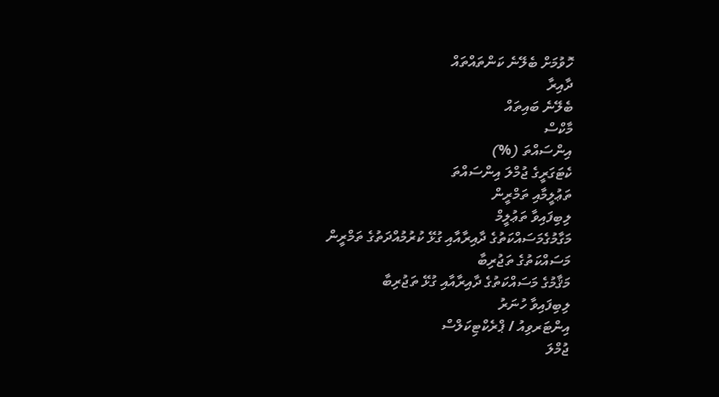ހޮވުމަށް ބެލޭނެ ކަންތައްތައް
ދާއިރާ
ބެލޭނެ ބައިތައް
މާކްސް
އިންސައްތަ (%)
ކެޓަގަރީގެ ޖުމްލަ އިންސައްތަ
ތަޢުލީމާއި ތަމްރީން
ލިބިފައިވާ ތަޢުލީމް
މަގާމުގެމަސައްކަތުގެ ދާއިރާއާއި ގުޅޭ ކުރުމުއްދަތުގެ ތަމްރީން
މަސައްކަތުގެ ތަޖުރިބާ
މަޤާމުގެ މަސައްކަތުގެ ދާއިރާއާއި ގުޅޭ ތަޖުރިބާ
ލިބިފައިވާ ހުނަރު
އިންޓަރވިއު / ޕްރެކްޓިކަލްސް
ޖުމްލަ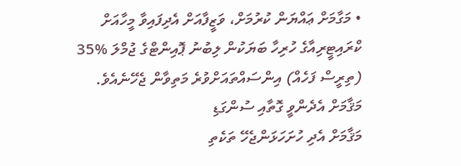• މަގާމަށް ޢައްޔަން ކުރުމަށް، ވަޒީފާއަށް އެދިފައިވާ މީހާއަށް ކްރައިޓީރިއާގެ ހުރިހާ ބަޔަކުން ލިބުނު ޕޮއިންޓްގެ ޖުމްލަ %35 (ތިރީސް ފަހެއް) އިންސައްތައަށްވުރެ މަތިވާން ޖެހޭނެއެވެ.
މަޤާމަށް އެދެންވީ ގޮތާއި ސުންގަޑި
މަޤާމަށް އެދި ހުށަހަޅަންޖެހޭ ތަކެތި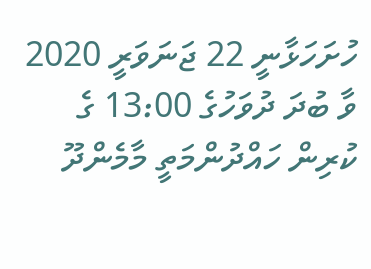ހުށަހަޅާނީ 22 ޖަނަވަރީ 2020 ވާ ބުދަ ދުވަހުގެ 13:00 ގެ ކުރިން ހައްދުންމަތީ މާމެންދޫ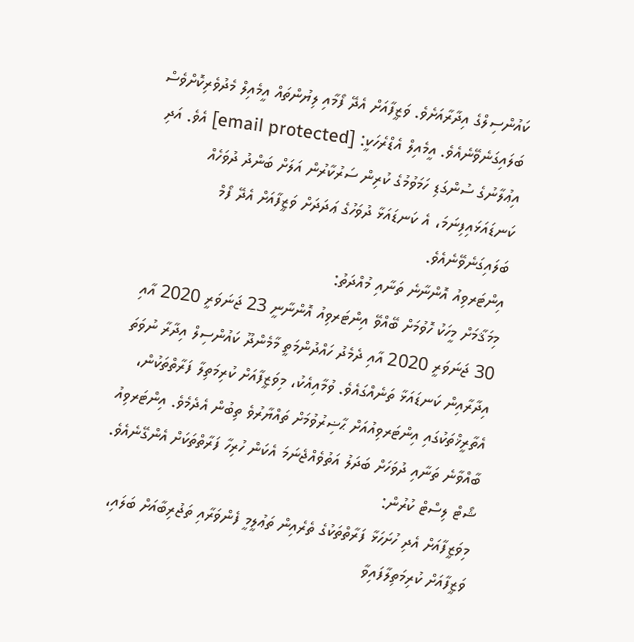ކައުންސިލްގެ އިދާރާއަށެވެ. ވަޒީފާއަށް އެދޭ ފޯމާއި ލިޔުންތައް އީމެއިލް މެދުވެރިކޮށްވެސް ބަލައިގަނެވޭނެއެވެ. އީމެއިލް އެޑްރެހަކީ: [email protected] އެވެ. އަދި އިޢުލާނުގެ ސުންގަޑި ހަމަވުމުގެ ކުރިން ސަރުކާރުން އަލަށް ބަންދު ދުވަހެއް ކަނޑައަޅައިފިނަމަ، އެ ކަނޑައަޅާ ދުވަހުގެ ޢަދަދަށް ވަޒީފާއަށް އެދޭ ފޯމް ބަލައިގަނެވޭނެއެވެ.
އިންޓަރވިއު އޮންނާނެ ތަނާއި މުއްދަތު:
މިމަޤާމަށް މީހަކު ހޮވުމަށް ބޭއްވޭ އިންޓަރވިއު އޮންނާނީ 23 ޖަނަވަރީ 2020 އާއި 30 ޖަނަވަރީ 2020 އާއި ދެމެދު ހައްދުންމަތީ މާމެންދޫ ކައުންސިލް އިދާރާ ނުވަތަ އިދާރާއިން ކަނޑައަޅާ ތަނެއްގައެވެ. ވުމާއިއެކު، މިވަޒީފާއަށް ކުރިމަތިލާ ފަރާތްތަކުން، އެތާރީޚްތަކުގައި އިންޓަރވިއުއަށް ޙާޟިރުވުމަށް ތައްޔާރުވެ ތިބުން އެދެމެވެ. އިންޓަރވިއު ބާއްވާނެ ތަނާއި ދުވަހަށް ބަދަލު އަތުވެއްޖެނަމަ އެކަން ހުރިހާ ފަރާތްތަކަށް އެންގޭނެއެވެ.
ޝޯޓް ލިސްޓް ކުރުން:
މިވަޒީފާއަށް އެދި ހުށަހަޅާ ފަރާތްތަކުގެ ތެރެއިން ތަޢުލީމީ ފެންވަރާއި ތަޖުރިބާއަށް ބަލައި، ވަޒީފާއަށް ކުރިމަތިލާފައިވާ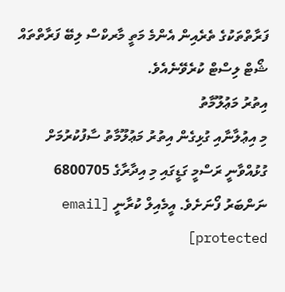ފަރާތްތަކުގެ ތެރެއިން އެންމެ މަތީ މާރކްސް ލިބޭ ފަރާތްތައް ޝޯޓް ލިސްޓް ކުރެވޭނެއެވެ.
އިތުރު މަޢުލޫމާތު
މި އިޢުލާނާއި ގުޅިގެން އިތުރު މަޢުލޫމާތު ސާފުކުރުމަށް ގުޅުއްވާނީ ރަސްމީ ގަޑީގައި މި އިދާރާގެ 6800705 ނަންބަރު ފޯނަށެވެ. އީމެއިލް ކުރާނީ [email protected]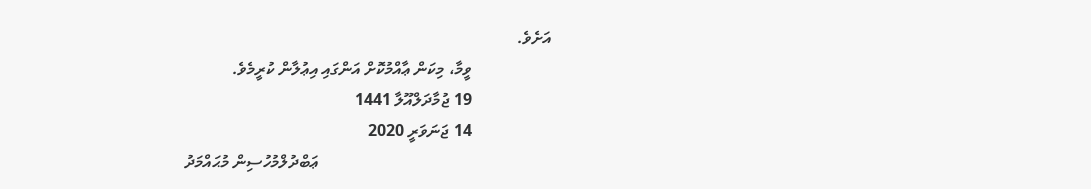އަށެވެ.
                   ވީމާ، މިކަން ޢާއްމުކޮށް އަންގައި އިޢުލާން ކުރީމެވެ.
                   19 ޖުމާދަލްއޫލާ 1441
                   14 ޖަނަވަރީ 2020
                                                        ޢަބްދުލްމުހުސިން މުޙައްމަދު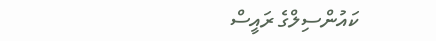ކައުންސިލްގެ ރައީސް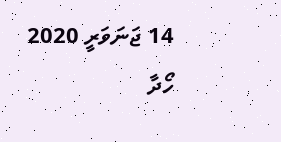14 ޖަނަވަރީ 2020
ހޯދާ